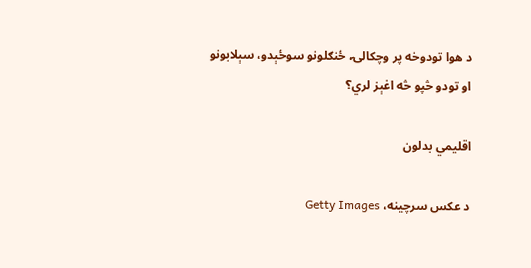د هوا تودوخه پر وچکالۍ، ځنګلونو سوځېدو، سېلابونو او تودو څپو څه اغېز لري؟

اقلیمي بدلون

د عکس سرچینه، Getty Images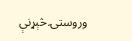وروستۍ څېړنې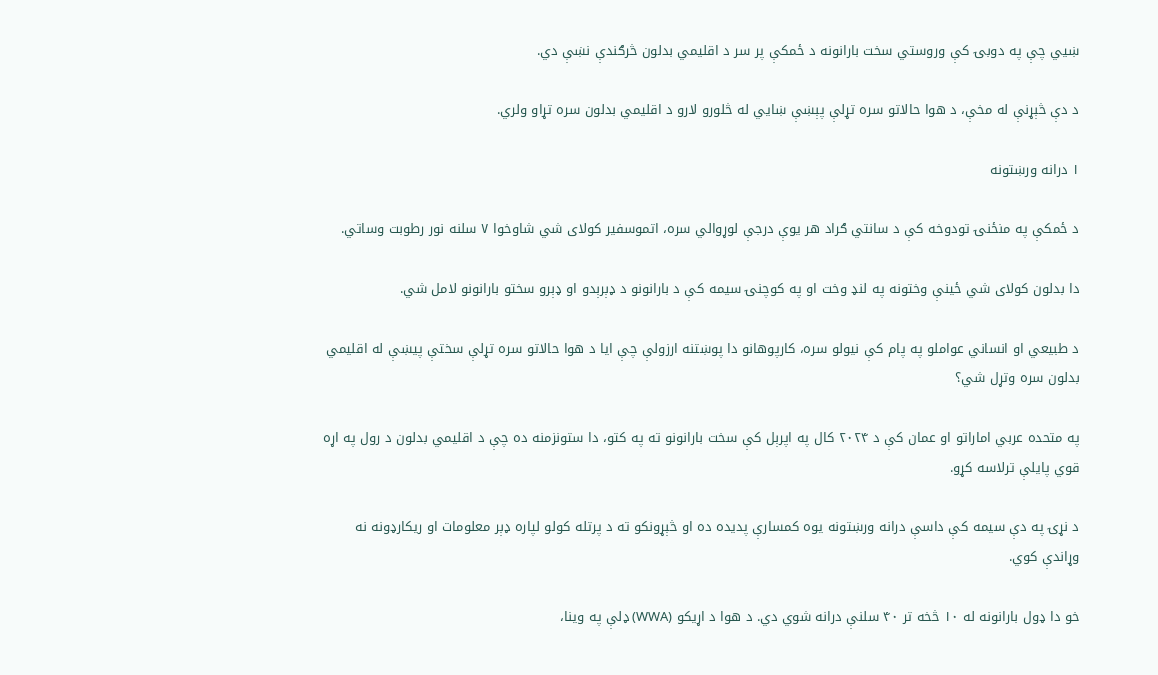ښیي چې په دوبۍ کې وروستي سخت بارانونه د ځمکې پر سر د اقلیمي بدلون څرګندې نښې دي.

د دې څېړنې له مخې، د هوا حالاتو سره تړلې پېښې ښايي له څلورو لارو د اقلیمي بدلون سره تړاو ولري.

۱ درانه ورښتونه

د ځمکې په منځنۍ تودوخه کې د سانتي ګراد هر یوې درجې لوړوالي سره، اتموسفیر کولای شي شاوخوا ۷ سلنه نور رطوبت وساتي.

دا بدلون کولای شي ځینې وختونه په لنډ وخت او په کوچنۍ سیمه کې د بارانونو د ډېرېدو او ډېرو سختو بارانونو لامل شي.

د طبیعي او انساني عواملو په پام کې نیولو سره، کارپوهانو دا پوښتنه ارزولې چې ایا د هوا حالاتو سره تړلې سختې پیښې له اقلیمي بدلون سره وتړل شي؟

په متحده عربي اماراتو او عمان کې د ۲۰۲۴ کال په اپرېل کې سخت بارانونو ته په کتو، دا ستونزمنه ده چې د اقلیمي بدلون د رول په اړه قوي پایلې ترلاسه کړو.

د نړۍ په دې سیمه کې داسې درانه ورښتونه یوه کمسارې پدیده ده او څېړونکو ته د پرتله کولو لپاره ډېر معلومات او ریکارډونه نه وړاندې کوي.

خو دا ډول بارانونه له ۱۰ څخه تر ۴۰ سلنې درانه شوي دي. د هوا د اړیکو (WWA) ډلې په وینا،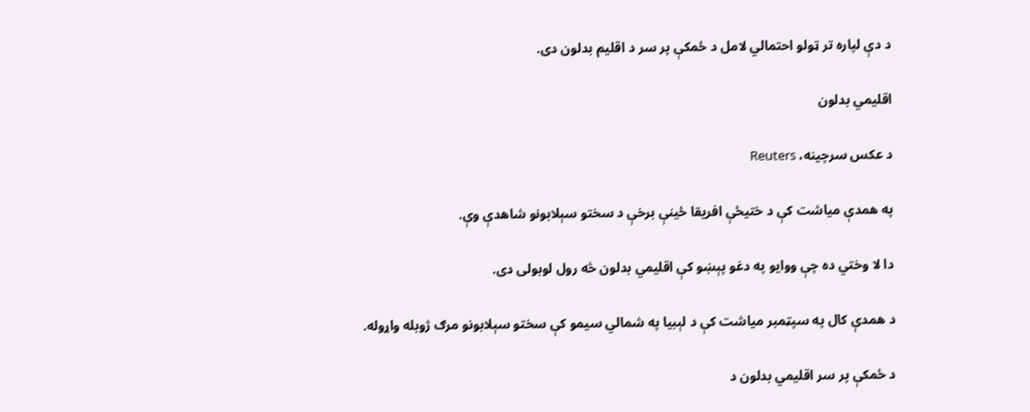د دې لپاره تر ټولو احتمالي لامل د ځمکې پر سر د اقلیم بدلون دی.

اقلیمي بدلون

د عکس سرچینه، Reuters

په همدې میاشت کې د ختیځې افریقا ځینې برخې د سختو سېلابونو شاهدې وې.

دا لا وختي ده چې ووایو په دغو پېښو کې اقلیمي بدلون څه رول لوبولی دی.

د همدې کال په سپټمبر میاشت کې د لېبیا په شمالي سیمو کې سختو سېلابونو مرګ ژوبله واړوله.

د ځمکې پر سر اقلیمي بدلون د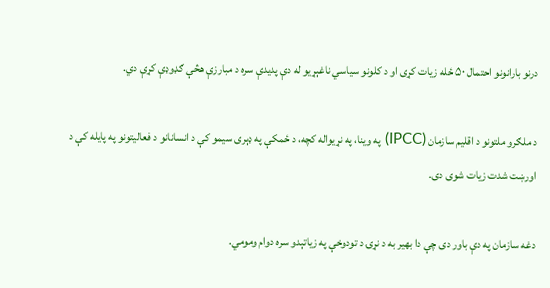درنو بارانونو احتمال ۵۰ ځله زیات کړی او د کلونو سیاسي ناغېړیو له دې پدیدې سره د مبارزې هڅې ګډوډې کړې دي.

د ملګرو ملتونو د اقلیم سازمان (IPCC) په وینا، په نړیواله کچه، د ځمکې په ډېری سیمو کې د انسانانو د فعالیتونو په پایله کې د اورښت شدت زیات شوی دی.

دغه سازمان په دې باور دی چې دا بهیر به د نړۍ د تودوخې په زیاتېدو سره دوام ومومي.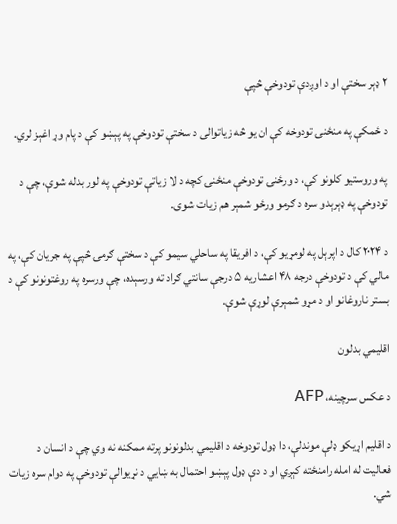۲ ډېر سختې او د اوږدې تودوخې څپې

د ځمکې په منځنۍ تودوخه کې ان یو څه زیاتوالی د سختې تودوخې په پېښو کې د پام وړ اغېز لري.

په وروستیو کلونو کې، د ورځنۍ تودوخې منځنۍ کچه د لا زیاتې تودوخې په لور بدله شوې، چې د تودوخې په ډېرېدو سره د ګرمو ورځو شمېر هم زیات شوی.

د ۲۰۲۴ کال د اپرېل په لومړیو کې، د افریقا په ساحلي سیمو کې د سختې ګرمۍ څپې په جریان کې، په مالي کې د تودوخې درجه ۴۸ اعشاریه ۵ درجې سانتي ګراد ته ورسېده، چې ورسره په روغتونونو کې د بستر ناروغانو او د مړو شمېرې لوړې شوې.

اقلیمي بدلون

د عکس سرچینه، AFP

د اقلیم اړیکو ډلې موندلې، دا ډول تودوخه د اقلیمي بدلونونو پرته ممکنه نه وي چې د انسان د فعالیت له امله رامنځته کېږي او د دې ډول پېښو احتمال به ښايي د نړیوالې تودوخې په دوام سره زیات شي.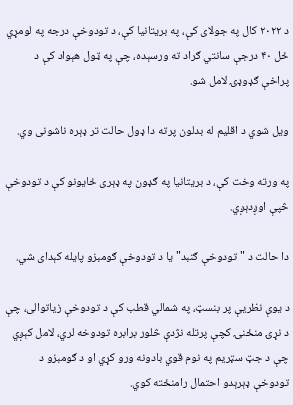د ۲۰۲۲ کال په جولای کې، په بریتانیا کې، د تودوخې درجه په لومړي ځل ۴۰ درجې سانتي ګراد ته ورسېده، چې په ټول هېواد کې د پراخې ګډوډۍ لامل شو.

ویل شوي د اقلیم له بدلون پرته دا ډول حالت تر ډېره ناشونی وي.

په ورته وخت کې، د بریتانیا په ګډون په ډېری ځایونو کې د تودوخې څپې اوږدېږي.

دا حالت د "تودوخې ګنبد" یا د تودوخې ګومبزو پایله کېدای شي.

د یوې نظریې پر بنسټ، په شمالي قطب کې د تودوخې زیاتوالی، چې د نړۍ منځنۍ کچې پرتله نژدې څلور برابره تودوخه لري، لامل کېږي چې د جټ سټریم په نوم قوي بادونه ورو کړي او د ګومبزو د تودوخې ډېرېدو احتمال رامنځته کوي.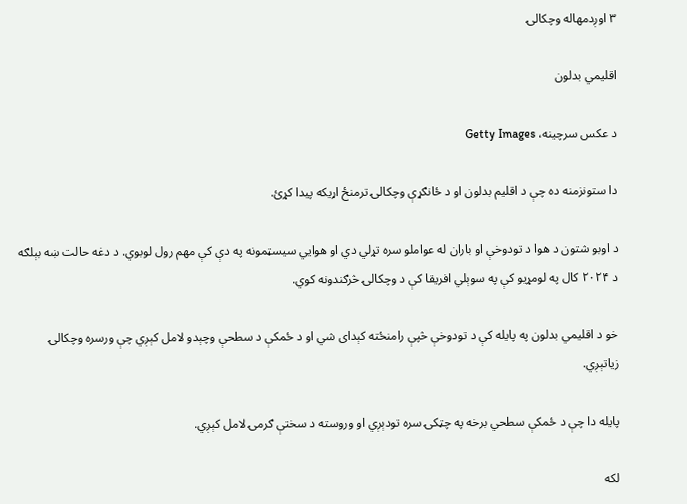۳ اوږدمهاله وچکالۍ

اقلیمي بدلون

د عکس سرچینه، Getty Images

دا ستونزمنه ده چې د اقلیم بدلون او د ځانګړې وچکالۍ ترمنځ اړیکه پیدا کړئ.

د اوبو شتون د هوا د تودوخې او باران له عواملو سره تړلي دي او هوايي سیسټمونه په دې کې مهم رول لوبوي. د دغه حالت ښه بېلګه د ۲۰۲۴ کال په لومړیو کې په سوېلي افریقا کې د وچکالۍ څرګندونه کوي.

خو د اقلیمي بدلون په پایله کې د تودوخې څپې رامنځته کېدای شي او د ځمکې د سطحې وچېدو لامل کېږي چې ورسره وچکالۍ زیاتېږي.

پایله دا چې د ځمکې سطحي برخه په چټکۍ سره تودېږي او وروسته د سختې ګرمۍ لامل کېږي.

لکه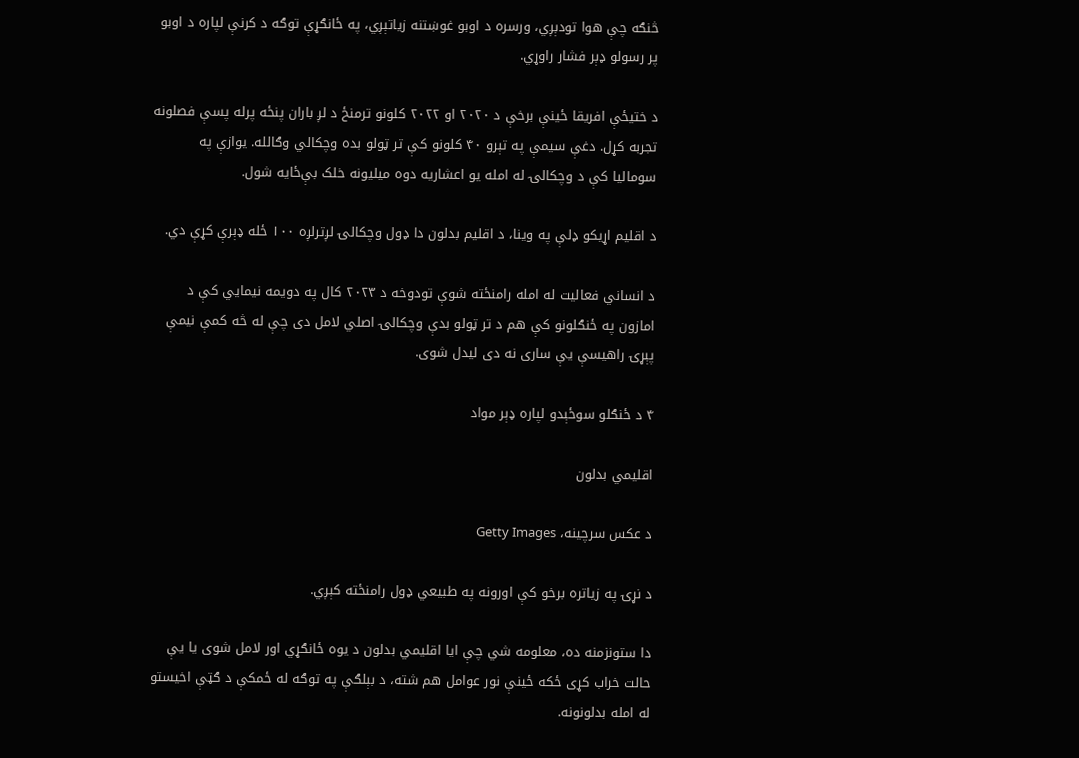څنګه چې هوا تودېږي، ورسره د اوبو غوښتنه زیاتېږي، په ځانګړې توګه د کرنې لپاره د اوبو پر رسولو ډېر فشار راوړي.

د ختیځې افریقا ځینې برخې د ۲۰۲۰ او ۲۰۲۲ کلونو ترمنځ د لږ باران پنځه پرله پسې فصلونه تجربه کړل. دغې سیمې په تېرو ۴۰ کلونو کې تر ټولو بده وچکالي وګالله. یوازې په سومالیا کې د وچکالۍ له امله یو اعشاریه دوه میلیونه خلک بې‌ځایه شول.

د اقلیم اړیکو ډلې په وینا، د اقلیم بدلون دا ډول وچکالۍ لږترلږه ۱۰۰ ځله ډېرې کړې دي.

د انساني فعالیت له امله رامنځته شوې تودوخه د ۲۰۲۳ کال په دویمه نیمایي کې د امازون په ځنګلونو کې هم د تر ټولو بدې وچکالۍ اصلي لامل دی چې له څه کمې نیمې پېړۍ راهیسې یې ساری نه دی لیدل شوی.

۴ د ځنګلو سوځېدو لپاره ډېر مواد

اقلیمي بدلون

د عکس سرچینه، Getty Images

د نړۍ په زیاتره برخو کې اورونه په طبیعي ډول رامنځته کېږي.

دا ستونزمنه ده، معلومه شي چې ایا اقلیمي بدلون د یوه ځانګړي اور لامل شوی یا یې حالت خراب کړی ځکه ځینې نور عوامل هم شته، د بېلګې په توګه له ځمکې د ګټې اخیستو له امله بدلونونه.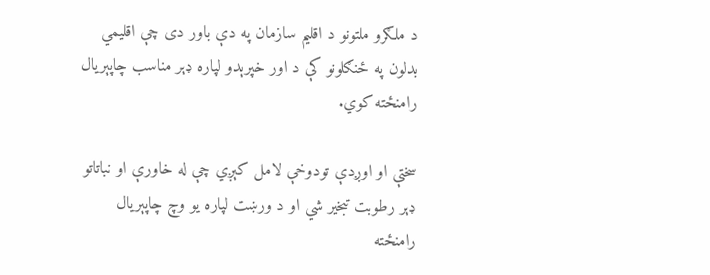د ملګرو ملتونو د اقلیم سازمان په دې باور دی چې اقلیمي بدلون په ځنګلونو کې د اور خپرېدو لپاره ډېر مناسب چاپېریال رامنځته کوي.

سختې او اوږدې تودوخې لامل کېږي چې له خاورې او نباتاتو ډېر رطوبت تبخیر شي او د ورښت لپاره یو وچ چاپېریال رامنځته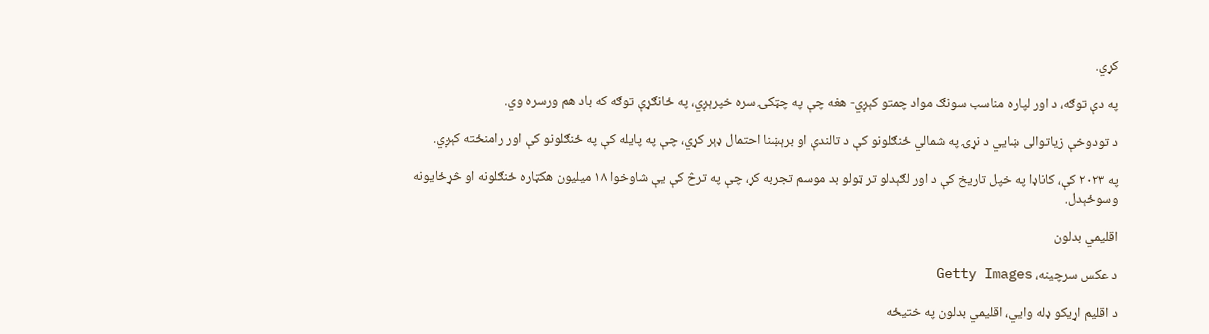کړي.

په دې توګه، د اور لپاره مناسب سونګ مواد چمتو کېږي- هغه چې په چټکۍ سره خپرېږي، په ځانګړې توګه که باد هم ورسره وي.

د تودوخې زیاتوالی ښايي د نړۍ په شمالي ځنګلونو کې د تالندې او برېښنا احتمال ډېر کړي، چې په پایله کې په ځنګلونو کې اور رامنځته کېږي.

په ۲۰۲۳ کې، کاناډا په خپل تاریخ کې د اور لګېدلو تر ټولو بد موسم تجربه کړ، چې په ترڅ کې یې شاوخوا ۱۸ میلیون هکټاره ځنګلونه او څړځایونه وسوځېدل.

اقلیمي بدلون

د عکس سرچینه، Getty Images

د اقلیم اړیکو ډله وايي، اقلیمي بدلون په ختیځه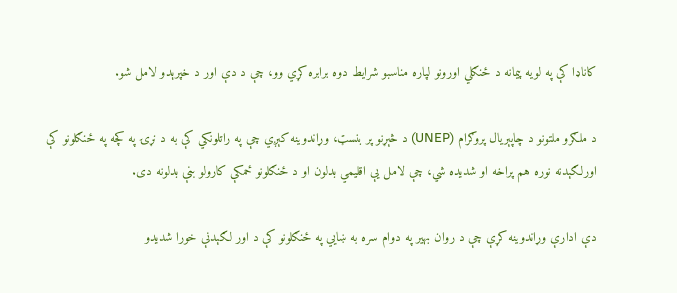کاناډا کې په لویه پیمانه د ځنګلي اورونو لپاره مناسبو شرایط دوه برابره کړي وو، چې د دې اور د خپرېدو لامل شو.

د ملګرو ملتونو د چاپېریال پروګرام (UNEP) د څېړنو پر بنسټ، وړاندوینه کېږي چې په راتلونکي کې به د نړۍ په کچه په ځنګلونو کې اورلګېدنه نوره هم پراخه او شدیده شي، چې لامل یې اقلیمي بدلون او د ځنګلونو ځمکې کارولو بڼې بدلونه دی.

دې ادارې وړاندوینه کړې چې د روان بهیر په دوام سره به ښايي په ځنګلونو کې د اور لګېدنې خورا شدیدو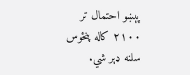پېښو احتمال تر ۲۱۰۰ کاله پنځوس سلنه ډېر شي.